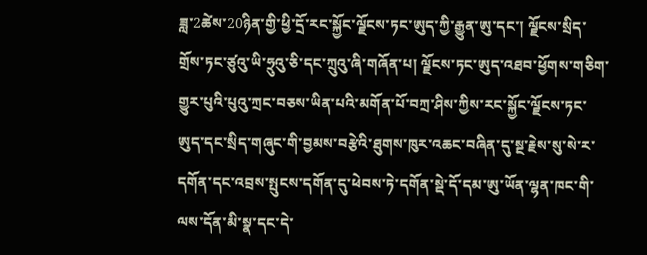ཟླ་2ཚེས་20ཉིན་གྱི་ཕྱི་དྲོ་རང་སྐྱོང་ལྗོངས་ཏང་ཨུད་ཀྱི་རྒྱུན་ཨུ་དང་། ལྗོངས་སྲིད་གྲོས་ཏང་ཙུའུ་ཡི་ཧྲུའུ་ཅི་དང་ཀྲུའུ་ཞི་གཞོན་པ། ལྗོངས་ཏང་ཨུད་འཐབ་ཕྱོགས་གཅིག་གྱུར་པུའི་པུའུ་ཀྲང་བཅས་ཡིན་པའི་མགོན་པོ་བཀྲ་ཤིས་ཀྱིས་རང་སྐྱོང་ལྗོངས་ཏང་ཨུད་དང་སྲིད་གཞུང་གི་བྱམས་བརྩེའི་ཐུགས་ཁུར་འཆང་བཞིན་དུ་སྔ་རྗེས་སུ་སེ་ར་དགོན་དང་འབྲས་སྤུངས་དགོན་དུ་ཕེབས་ཏེ་དགོན་སྡེ་དོ་དམ་ཨུ་ཡོན་ལྷན་ཁང་གི་ལས་དོན་མི་སྣ་དང་དེ་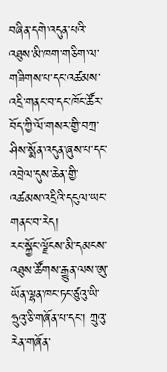བཞིན་དགེ་འདུན་པའི་འཐུས་མི་ཁག་གཅིག་ལ་གཟིགས་པ་དང་འཚམས་འདྲི་གནང་བ་དང་ཁོང་ཚོར་བོད་ཀྱི་ལོ་གསར་གྱི་བཀྲ་ཤིས་སྨོན་འདུན་ཞུས་པ་དང་འབྲེལ་དུས་ཆེན་གྱི་འཚམས་འདྲིའི་དངུལ་ཡང་གནང་བ་རེད།
རང་སྐྱོང་ལྗོངས་མི་དམངས་འཐུས་ཚོགས་རྒྱུན་ལས་ཨུ་ཡོན་ལྷན་ཁང་ཏང་ཙུའུ་ཡི་ཧྲུའུ་ཅི་གཞོན་པ་དང་། ཀྲུའུ་རེན་གཞོན་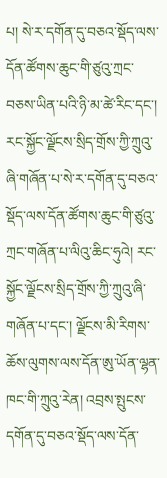པ། སེ་ར་དགོན་དུ་བཅའ་སྡོད་ལས་དོན་ཚོགས་ཆུང་གི་ཙུའུ་ཀྲང་བཅས་ཡིན་པའི་ཉི་མ་ཚེ་རིང་དང་། རང་སྐྱོང་ལྗོངས་སྲིད་གྲོས་ཀྱི་ཀྲུའུ་ཞི་གཞོན་པ་སེ་ར་དགོན་དུ་བཅའ་སྡོད་ལས་དོན་ཚོགས་ཆུང་གི་ཙུའུ་ཀྲང་གཞོན་པ་ལིའུ་ཆིང་ཧུའེ། རང་སྐྱོང་ལྗོངས་སྲིད་གྲོས་ཀྱི་ཀྲུའུ་ཞི་གཞོན་པ་དང་། ལྗོངས་མི་རིགས་ཆོས་ལུགས་ལས་དོན་ཨུ་ཡོན་ལྷན་ཁང་གི་ཀྲུའུ་རེན། འབྲས་སྤུངས་དགོན་དུ་བཅའ་སྡོད་ལས་དོན་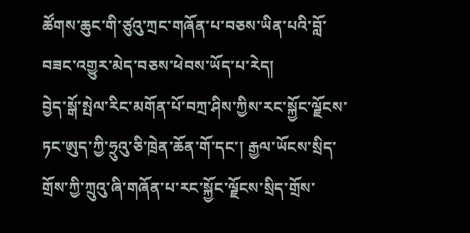ཚོགས་ཆུང་གི་ཙུའུ་ཀྲང་གཞོན་པ་བཅས་ཡིན་པའི་བློ་བཟང་འགྱུར་མེད་བཅས་ཕེབས་ཡོད་པ་རེད།
བྱེད་སྒོ་སྤེལ་རིང་མགོན་པོ་བཀྲ་ཤིས་ཀྱིས་རང་སྐྱོང་ལྗོངས་ཏང་ཨུད་ཀྱི་ཧྲུའུ་ཅི་ཁྲེན་ཆོན་གོ་དང་། རྒྱལ་ཡོངས་སྲིད་གྲོས་ཀྱི་ཀྲུའུ་ཞི་གཞོན་པ་རང་སྐྱོང་ལྗོངས་སྲིད་གྲོས་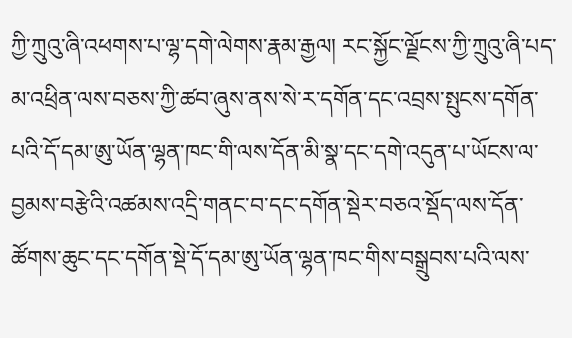ཀྱི་ཀྲུའུ་ཞི་འཕགས་པ་ལྷ་དགེ་ལེགས་རྣམ་རྒྱལ། རང་སྐྱོང་ལྗོངས་ཀྱི་ཀྲུའུ་ཞི་པད་མ་འཕྲིན་ལས་བཅས་ཀྱི་ཚབ་ཞུས་ནས་སེ་ར་དགོན་དང་འབྲས་སྤུངས་དགོན་པའི་དོ་དམ་ཨུ་ཡོན་ལྷན་ཁང་གི་ལས་དོན་མི་སྣ་དང་དགེ་འདུན་པ་ཡོངས་ལ་བྱམས་བརྩེའི་འཚམས་འདྲི་གནང་བ་དང་དགོན་སྡེར་བཅའ་སྡོད་ལས་དོན་ཚོགས་ཆུང་དང་དགོན་སྡེ་དོ་དམ་ཨུ་ཡོན་ལྷན་ཁང་གིས་བསྒྲུབས་པའི་ལས་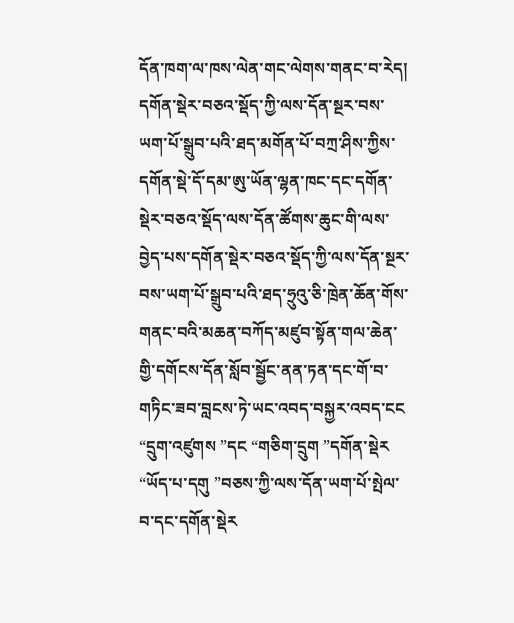དོན་ཁག་ལ་ཁས་ལེན་གང་ལེགས་གནང་བ་རེད།
དགོན་སྡེར་བཅའ་སྡོད་ཀྱི་ལས་དོན་སྔར་བས་ཡག་པོ་སྒྲུབ་པའི་ཐད་མགོན་པོ་བཀྲ་ཤིས་ཀྱིས་དགོན་སྡེ་དོ་དམ་ཨུ་ཡོན་ལྷན་ཁང་དང་དགོན་སྡེར་བཅའ་སྡོད་ལས་དོན་ཚོགས་ཆུང་གི་ལས་བྱེད་པས་དགོན་སྡེར་བཅའ་སྡོད་ཀྱི་ལས་དོན་སྔར་བས་ཡག་པོ་སྒྲུབ་པའི་ཐད་ཧྲུའུ་ཅི་ཁྲེན་ཆོན་གོས་གནང་བའི་མཆན་བཀོད་མཛུབ་སྟོན་གལ་ཆེན་གྱི་དགོངས་དོན་སློབ་སྦྱོང་ནན་ཏན་དང་གོ་བ་གཏིང་ཟབ་བླངས་ཏེ་ཡང་འབད་བསྐྱར་འབད་ངང “དྲུག་འཛུགས ”དང “གཅིག་དྲུག ”དགོན་སྡེར “ཡོད་པ་དགུ ”བཅས་ཀྱི་ལས་དོན་ཡག་པོ་སྤེལ་བ་དང་དགོན་སྡེར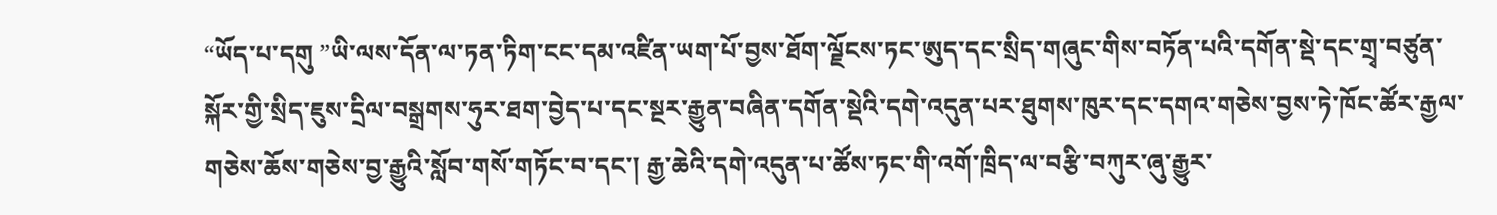“ཡོད་པ་དགུ ”ཡི་ལས་དོན་ལ་ཏན་ཏིག་ངང་དམ་འཛིན་ཡག་པོ་བྱས་ཐོག་ལྗོངས་ཏང་ཨུད་དང་སྲིད་གཞུང་གིས་བཏོན་པའི་དགོན་སྡེ་དང་གྲྭ་བཙུན་སྐོར་གྱི་སྲིད་ཇུས་དྲིལ་བསྒྲགས་ཧུར་ཐག་བྱེད་པ་དང་སྔར་རྒྱུན་བཞིན་དགོན་སྡེའི་དགེ་འདུན་པར་ཐུགས་ཁུར་དང་དགའ་གཅེས་བྱས་ཏེ་ཁོང་ཚོར་རྒྱལ་གཅེས་ཆོས་གཅེས་བྱ་རྒྱུའི་སློབ་གསོ་གཏོང་བ་དང་། རྒྱ་ཆེའི་དགེ་འདུན་པ་ཚོས་ཏང་གི་འགོ་ཁྲིད་ལ་བརྩི་བཀུར་ཞུ་རྒྱུར་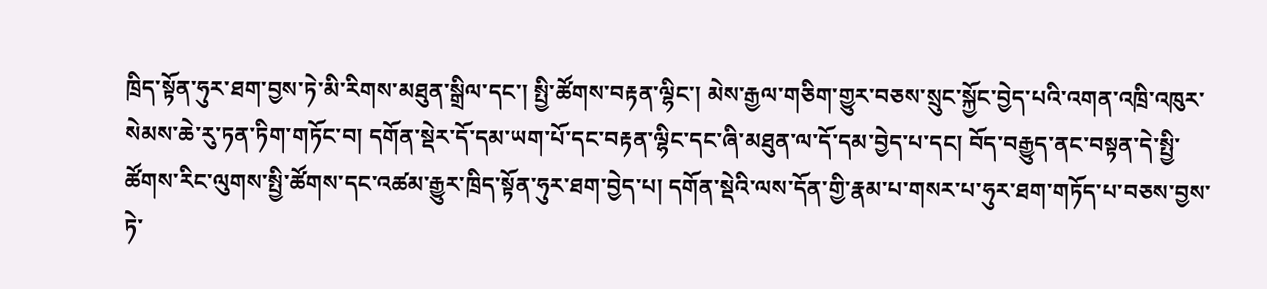ཁྲིད་སྟོན་ཧུར་ཐག་བྱས་ཏེ་མི་རིགས་མཐུན་སྒྲིལ་དང་། སྤྱི་ཚོགས་བརྟན་ལྷིང་། མེས་རྒྱལ་གཅིག་གྱུར་བཅས་སྲུང་སྐྱོང་བྱེད་པའི་འགན་འཁྲི་འཁུར་སེམས་ཆེ་རུ་ཏན་ཏིག་གཏོང་བ། དགོན་སྡེར་དོ་དམ་ཡག་པོ་དང་བརྟན་ལྷིང་དང་ཞི་མཐུན་ལ་དོ་དམ་བྱེད་པ་དང། བོད་བརྒྱུད་ནང་བསྟན་དེ་སྤྱི་ཚོགས་རིང་ལུགས་སྤྱི་ཚོགས་དང་འཚམ་རྒྱུར་ཁྲིད་སྟོན་ཧུར་ཐག་བྱེད་པ། དགོན་སྡེའི་ལས་དོན་གྱི་རྣམ་པ་གསར་པ་ཧུར་ཐག་གཏོད་པ་བཅས་བྱས་ཏེ་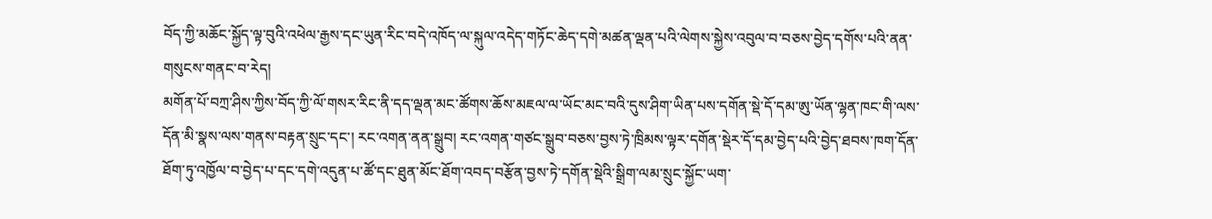བོད་ཀྱི་མཆོང་སྐྱོད་ལྟ་བུའི་འཕེལ་རྒྱས་དང་ཡུན་རིང་བདེ་འཁོད་ལ་སྐུལ་འདེད་གཏོང་ཆེད་དགེ་མཚན་ལྡན་པའི་ལེགས་སྐྱེས་འབུལ་བ་བཅས་བྱེད་དགོས་པའི་ནན་གསུངས་གནང་བ་རེད།
མགོན་པོ་བཀྲ་ཤིས་ཀྱིས་བོད་ཀྱི་ལོ་གསར་རིང་ནི་དད་ལྡན་མང་ཚོགས་ཆོས་མཇལ་ལ་ཡོང་མང་བའི་དུས་ཤིག་ཡིན་པས་དགོན་སྡེ་དོ་དམ་ཨུ་ཡོན་ལྷན་ཁང་གི་ལས་དོན་མི་སྣས་ལས་གནས་བརྟན་སྲུང་དང་། རང་འགན་ནན་སྒྲུབ། རང་འགན་གཙང་སྒྲུབ་བཅས་བྱས་ཏེ་ཁྲིམས་ལྟར་དགོན་སྡེར་དོ་དམ་བྱེད་པའི་བྱེད་ཐབས་ཁག་དོན་ཐོག་ཏུ་འཁྱོལ་བ་བྱེད་པ་དང་དགེ་འདུན་པ་ཚོ་དང་ཐུན་མོང་ཐོག་འབད་བརྩོན་བྱས་ཏེ་དགོན་སྡེའི་སྒྲིག་ལམ་སྲུང་སྐྱོང་ཡག་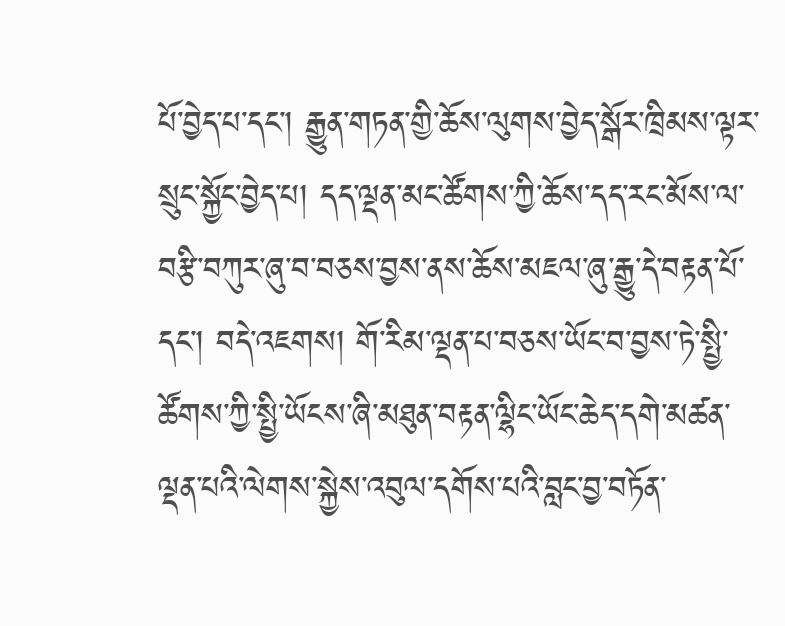པོ་བྱེད་པ་དང་། རྒྱུན་གཏན་གྱི་ཆོས་ལུགས་བྱེད་སྒོར་ཁྲིམས་ལྟར་སྲུང་སྐྱོང་བྱེད་པ། དད་ལྡན་མང་ཚོགས་ཀྱི་ཆོས་དད་རང་མོས་ལ་བརྩི་བཀུར་ཞུ་བ་བཅས་བྱས་ནས་ཆོས་མཇལ་ཞུ་རྒྱུ་དེ་བརྟན་པོ་དང་། བདེ་འཇགས། གོ་རིམ་ལྡན་པ་བཅས་ཡོང་བ་བྱས་ཏེ་སྤྱི་ཚོགས་ཀྱི་སྤྱི་ཡོངས་ཞི་མཐུན་བརྟན་ལྷིང་ཡོང་ཆེད་དགེ་མཚན་ལྡན་པའི་ལེགས་སྐྱེས་འབུལ་དགོས་པའི་བླང་བྱ་བཏོན་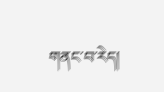གནང་བ་རེད།